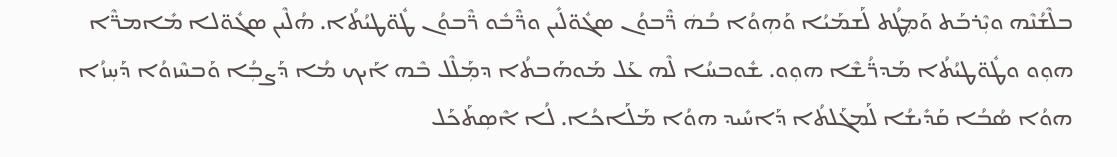ܒܠܶܫܳܢܶܗ ܘܝܼܶܪܒܰܬ ܘܰܡܼܛܳܬ ܠܰܫܡܰܝܳܐ ܘܰܗܼܘܳܐ ܒܳܗܿ ܪ̈ܶܒܘܳܢ ܣܓܽܘ̈ܠܺܝܢ ܘܪ̈ܶܒܽܘ ܪ̈ܶܒܘܳܢ ܛܽܘ̈ܛܝܳܬܳܐ. ܗܳܠܶܝܢ ܣܓܽܘ̈ܠܐ ܡܺܐܡܪ̈ܶܐ ܗܘܼܘ ܘܛܽܘ̈ܛܝܳܬܳܐ ܡܰܕܪ̈ܳܫܶܐ ܗܘܼܘ. ܫܽܘܒܚܳܐ ܠܶܗ ܥܰܠ ܡܰܘܗܰܒܬܳܐ ܕܡܼܰܠܶܠ ܒܶܗ ܐܰܝܟ ܡܳܐ ܕܰܨܒܼܳܐ ܘܰܒܚܶܙܘܳܐ ܕܰܚܼܙܳܐ ܗܘܳܐ ܣܳܒܳܐ ܩܰܕܺܝܫܳܐ ܠܰܡܓܰܠܬܳܐ ܕܰܐܚܺܝܕ ܗܘܳܐ ܡܰܠܰܐܟܳܐ. ܠܳܐ ܐܶܣܼܬܰܟܰܠ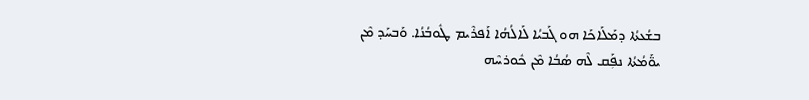ܒܫܳܥܬܳܐ ܕܡܰܠܰܐܟܰܐ ܗܘ ܓܰܒܝܳܐ ܠܰܐܠܳܗܳܐ ܐܰܦܪܶܝܡ ܛܽܘܒܳܢܳܐ. ܘܰܒܚܰܕ ܡܶܢ ܝܘ̈ܰܡܳܬܳܐ ܢܦܼܰܩ ܠܶܗ ܣܳܒܳܐ ܡܶܢ ܟܽܘܪܚܶܗ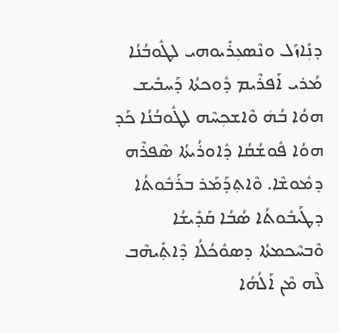ܕܢܼܺܐܙܰܠ ܘܢܶܣܥܼܪܺܝܘܗܝ ܠܛܽܘܒܳܢܳܐ ܡܳܪܝ ܐܰܦܪܶܝܡ ܕܽܘܟܬܳܐ ܕܰܚܒܺܝܫ ܗܘܳܐ ܒܳܗܿ ܘܶܐܫܟܼܚܶܗ ܠܛܽܘܒܳܢܳܐ ܟܰܕ ܗܘܳܐ ܦܽܘܫܳܩܳܐ ܕܽܐܘܪܳܝܬܳܐ ܣܶܦܪܶܗ ܕܡܽܘܫܶܐ. ܘܶܐܬܼܕܰܡܰܪ ܒܪܰܒܽܘܬܳܐ ܕܛܰܝܒܽܘܬܳܐ ܣܳܒܳܐ ܩܰܕܺܝܫܳܐ ܘܶܒܚܶܟܡܬܳܐ ܕܣܘܽܟܳܠܳܐ ܕܶܐܬܼܺܝܗܶܒ ܠܶܗ ܡܶܢ ܐܰܠܳܗܳܐ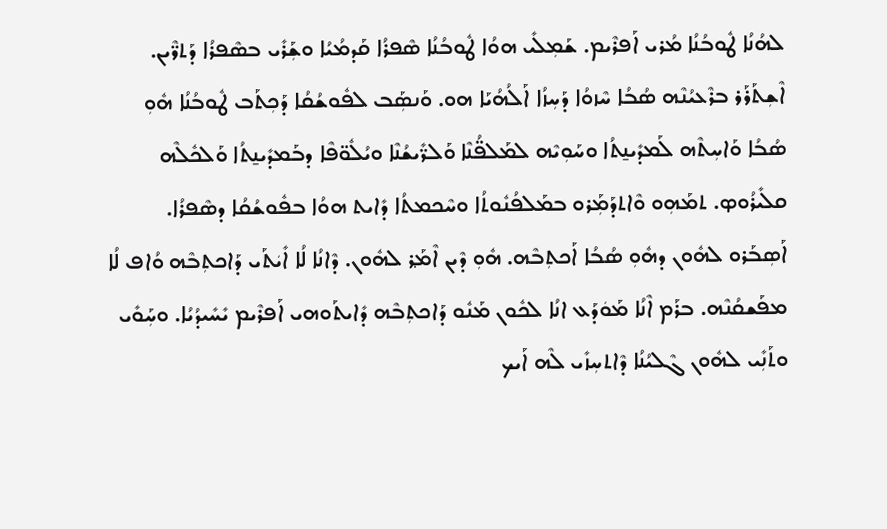ܠܗܳܢܳܐ ܛܽܘܒܳܢܳܐ ܡܳܪܝ ܐܰܦܪܶܝܡ. ܫܰܡܼܠܺܝ ܗܘܳܐ ܛܽܘܒܳܢܳܐ ܣܶܦܪܳܐ ܩܰܕܡܳܝܳܐ ܘܫܼܰܪܺܝ ܒܣܶܦܪܳܐ ܕܰܬܪ̈ܶܝܢ. ܐܶܫܼܬܰܪܰܪ ܒܪܶܥܝܳܢܶܗ ܣܳܒܳܐ ܚܶܙܘܳܐ ܕܰܚܼܙܳܐ ܐܰܠܳܗܳܝܰܐ ܗܘ. ܘܰܢܣܼܰܒ ܠܦܽܘܫܳܩܳܐ ܕܰܟܼܬܰܒ ܛܽܘܒܳܢܳܐ ܗܽܘܼ ܣܳܒܳܐ ܘܰܐܚܼܬܶܗ ܠܰܡܕܺܝܢ̱ܬܳܐ ܘܚܰܘܼܝܶܗ ܠܡܰܠܦ̈ܳܢܶܐ ܘܰܠܪ̈ܺܝܫܳܢܶܐ ܘܝܳܠܽܘ̈ܦܶܐ ܕܒܰܡܕܺܝܢ̱ܬܳܐ ܘܰܠܟܽܠܶܗ ܩܠܺܝܪܳܘܤ. ܬܡܰܗܼܘ ܘܶܐܬܕܰܡܼܰܪܘ ܒܡܰܠܦܳܢܽܘܬܳܐ ܘܚܶܟܡܬܳܐ ܕܺܐܝܬ ܗܘܳܐ ܒܦܽܘܫܳܩܳܐ ܕܣܶܦܪܳܐ. ܐܰܣܼܒܰܪܘ ܠܗܽܘܢ ܕܗܽܘܼ ܣܳܒܳܐ ܐܰܟܬܼܒܶܗ. ܗܽܘܼ ܕܶܝܢ ܐܶܡ݂ܰܪ ܠܗܽܘܢ. ܕܶܐܢܳܐ ܠܳܐ ܐܺܝܿܬܰܝ ܕܰܐܟܬܼܒܶܗ ܘܳܐܦ ܠܳܐ ܡܦܰܫܩܳܢܶܗ. ܒܪܰܡ ܐܶܢܳܐ ܡܰܘܿܕܰܥ ܐܢܳܐ ܠܟܽܘܢ ܡܰܢܽܘ ܕܰܐܟܬܼܒܶܗ ܕܺܐܝܬܰܘܗܝ ܐܰܦܪܶܝܡ ܝܺܚܺܝܕܳܝܳܐ. ܘܚܼܰܘܺܝ ܘܬܰܢܼܺܝ ܠܗܽܘܢ ܓܶܠܝܳܢܳܐ ܕܶܐܬܚܼܙܺܝ ܠܶܗ ܐܰܝܟ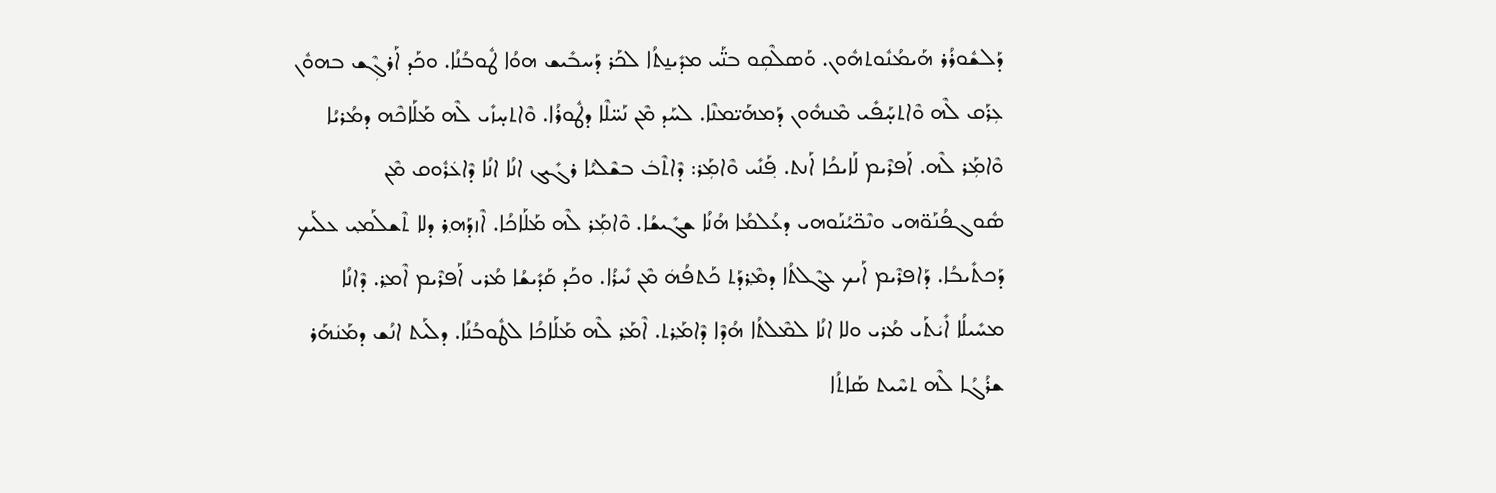ܕܰܠܫܽܘܪܳܪ ܗܰܝܡܳܢܽܘܬܗܽܘܢ. ܘܰܣܠܶܩܼܘ ܒܢ̈ܰܝ ܡܕܺܝܢ̱ܬܳܐ ܠܟܰܪ ܕܰܚܒܺܝܫ ܗܘܳܐ ܛܽܘܒܳܢܳܐ. ܘܟܰܕ ܐܰܪܓܼܶܫ ܒܗܘܽܢ ܥܼܪܰܩ ܠܶܗ ܘܶܐܬܚ̣ܰܦܺܝ ܡܶܢܗܽܘܢ ܕܰܡܗܰܝ̈ܡܢܶܐ. ܠܚܰܕ ܡܶܢ ܢܰܚ̈ܠܶܐ ܕܛܽܘܪܳܐ. ܘܶܐܬܚ̣ܙܺܝ ܠܶܗ ܡܰܠܰܐܟܶܗ ܕܡܳܪܝܳܐ ܘܶܐܡܼܰܪ ܠܶܗ. ܐܰܦܪܶܝܡ ܠܰܐܝܟܳܐ ܐܰܢܬ. ܦ݂ܰܢܺܝ ܘܶܐܡܼܰܪ: ܕܶܐܬܶܒܿ ܒܫܶܠܝܳܐ ܪܓܺܝܓ ܐܢܳܐ ܐܢܳܐ ܕܶܐܥܿܪܽܘܩ ܡܶܢ ܣܽܘܓܦܳܢܰܘ̈ܗܝ ܘܢܶܟ̈ܝܳܢܰܘܗܝ ܕܥܳܠܡܳܐ ܗܳܢܳܐ ܫܓܺܝܫܳܐ. ܘܶܐܡܼܰܪ ܠܶܗ ܡܰܠܰܐܟܳܐ. ܐܶܙܕܰܗ݂ܪ ܕܠܐ ܬܶܫܠܰܡ݂ܝ ܥܠܰܝܟ ܕܰܟܬܺܝܒܳܐ. ܕܰܐܦܪܶܝܡ ܐܰܝܟ ܥܓܶܠܬܳܐ ܕܡ݂ܶܪܕܰܬ ܟܰܬܦܳܗܿ ܡܶܢ ܢܺܝܪܳܐ. ܘܟܰܕ ܩܰܕܺܝܫܳܐ ܡܳܪܝ ܐܰܦܪܶܝܡ ܐܶܡ݂ܪ. ܕܶܐܢܳܐ ܡܚܺܝܠܳܐ ܐܺܝܿܬܰܝ ܡܳܪܝ ܘܠܐ ܐܢܳܐ ܠܡܶܠܬܳܐ ܗܳܕܶܐ ܕܶܐܡ݂ܰܪܬ. ܐܶܡ݂ܰܪ ܠܶܗ ܡܰܠܰܐܟܳܐ ܠܛܽܘܒܳܢܳܐ. ܕܠܰܝܬ ܐܢܳܫ ܕܡܰܢܿܗܰܪ ܫܪܳܓܳܐ ܠܶܗ ܬܚܶܝܬ ܣܰܐܬܳܐ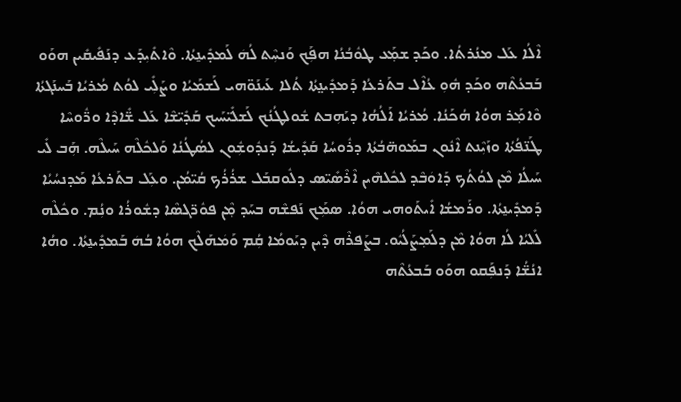ܐܶܠܳܐ ܥܰܠ ܡܢܳܪܬܳܐ. ܘܟܰܕ ܫܡ݂ܰܥ ܛܘܽܒܳܢܳܐ ܗܦܼܰܟ ܘܰܢܚܼܶܬ ܠܳܗܿ ܠܰܡܕܺܝܢ̱ܬܳܐ. ܘܶܐܬܺܝܼܕܰܥ ܕܢܰܦܺܝܩܺܝܢ ܗܘܰܘ ܒܰܒܥܳܬܶܗ ܘܟܰܕ ܗܽܘܼ ܥܳܐܶܠ ܒܬܰܪܥܳܐ ܕܰܡܕܺܝܢ̤ܬܳܐ ܬܳܠܐ ܥܰܝܢܰܘ̈ܗܝ ܠܰܫܡܰܝܳܐ ܘܨܰܠܼܺܝ ܠܘܳܬ ܡܳܪܝܳܐ ܒܰܚܢܰܓܬܳܐ ܘܶܐܡ݂ܰܪ ܗܘܳܐ ܗܳܟܰܢܳܐ. ܡܳܪܝܳܐ ܐܰܠܳܗܳܐ ܕܝܰܗܼܒܬ ܫܽܘܠܛܳܢܳܟ ܠܰܫܠܺܝ̈ܚܰܝܟ ܩܰܕܺܝ̈ܫܶܐ ܥܰܠ ܫ̈ܺܐܕܶܐ ܘܪ̈ܽܘܚܶܐ ܛܰܢ̈ܦܳܬܳܐ ܘܙܰܝܼܶܢܬ ܐܶܢܽܘܢ ܒܡܰܘܗ̈ܒܳܬܳܐ ܕܪܽܘܚܳܐ ܩܰܕܺܝܫܳܐ ܕܰܢܕܽܘܫܼܽܘܢ ܠܣܳܛܳܢܳܐ ܘܰܠܟܽܠܶܗ ܚܰܝܠܶܗ. ܗܼܰܒ ܠܺܝ ܚܰܝܠܳܐ ܡܶܢ ܠܘܳܬܳܟ ܕܰܐܘܿܒܶܕ ܠܟܽܠܗܶܝܢ ܐܶܪܶܣܺܝ̈ܣ ܕܠܽܘܩܒܰܠ ܫܪܳܪܳܟ ܩܳܝ̈ܡܳܢ. ܘܥܼܰܠ ܒܬܰܪܥܳܐ ܡܰܕܢܚܳܝܳܐ ܕܰܡܕܺܝܢ̱ܬܳܐ. ܘܪܰܡܫܳܐ ܐܺܝܬܰܘܗܝ ܗܘܳܐ. ܣܡܼܰܟ ܢܰܦܫܶܗ ܒܚܰܕ ܡ݂ܶܢ ܦܘܽܪ̈ܓܣܶܐ ܕܫܽܘܪܳܐ ܘܢܼܳܡ. ܘܟܽܠܶܗ ܠܺܠܝܳܐ ܠܳܐ ܗܘܳܐ ܡܶܢ ܕܠܰܡ݂ܨܰܠܳܝܽܘ. ܒܨܰܦܪܶܗ ܕܶܝܢ ܕܝܰܘܡܳܐ ܩܼܳܡ ܘܰܡܿܗܰܠܶܟ ܗܘܳܐ ܒܳܗܿ ܒܰܡܕܺܝܢ̱ܬܳܐ. ܘܗܳܐ ܐܢܳܫ̈ܳܐ ܕܰܢܦܼܰܩܘ ܗܘܰܘ ܒܰܒܥܳܬܶܗ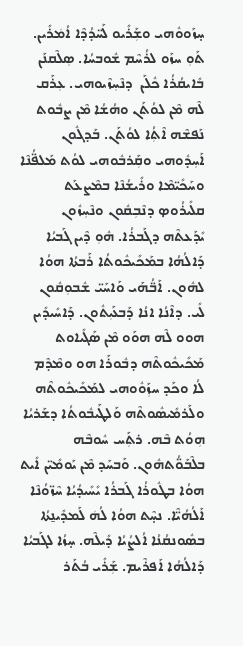ܚ̣ܙܰܘܘܽܗܝ ܘܫܼܰܪܺܝܘ ܠܰܚ̈ܕܳܕܶܐ ܐܳܡܿܪܺܝܢ. ܬܰܘܼ ܚܙܰܘ ܠܪܳܚܶܡ ܫܽܘܒܚܳܐ. ܣܼܠܶܩܢܰܢ ܒܺܐܝܩܳܪܳܐ ܟܽܠܰܢ  ܕܢܶܚܼܙܶܝܘܗܝ. ܥܼܪܰܩ ܠܶܗ ܡܶܢ ܠܘܳܬܰܢ ܘܗܳܫܳܐ ܡܶܢ ܨܒܽܘܬ ܢܰܦܫܶܗ ܐܶܬܼܳܐ ܠܘܳܬܰܢ. ܒܰܕܓܽܘܢ ܐܰܚܼܕܽܘܗܝ ܘܩܼܰܪܒܽܘܗܝ ܠܘܳܬ ܡܰܠܦ̈ܳܢܶܐ ܘܚܰܟܺܝ̈ܡܶܐ ܘܪܺܝܫܳܢܶܐ ܒܡܶܨܥܰܬ ܩܠܺܝܪܳܘܤ ܕܢܶܒܼܩܽܘܢ ܘܢܶܚܼܙܽܘܢ ܝܺܕܰܥܬܶܗ ܕܓܰܒܪܳܐ. ܗܽܘܼ ܕܶܝܢ ܓܰܒܝܳܐ ܕܰܐܠܳܗܳܐ ܒܡܰܟܺܝܟܽܘܬܳܐ ܪܰܒܬܳܐ ܗܘܳܐ ܠܗܽܘܢ. ܐܰܒ̈ܳܗܰܝ ܘܰܐܚܰܝ̈ ܫܽܒܘܼܩܽܘܢ ܠܺܝ. ܕܐܶܢܳܐ ܐܢܳܐ ܕܰܒܥܰܝܼܬܽܘܢ. ܕܰܐܚܺܝܕܺܝܢ ܗܘܘ ܠܶܗ ܗܘܰܘ ܡܶܢ ܣܰܓܺܝܐܘܬ ܡܰܟܺܝܟܽܘܬܶܗ ܕܒܽܘܪܰܐ ܗܘ ܘܡܶܕܶܡ ܠܳܐ ܘܟܰܕ ܚܙܼܰܘܽܘܗܝ ܠܡܰܟܺܝܟܽܘܬܶܗ ܘܠܰܪܡܺܝܣܽܘܬܶܗ ܘܰܠܛܰܝܒܽܘܬܳܐ ܕܫܰܪܝܳܐ ܗܼܘܳܬ ܒܶܗ. ܪܬܼܰܚ ܚܽܘܒܶܗ ܒܠܶܒܰܘ̈ܳܬܗܽܘܢ. ܘܰܒܚܰܕ ܡܶܢ ܝܰܘܡܺܝ̈ܢ ܐܺܝܬ ܗܘܳܐ ܒܛܽܘܪܳܐ ܓܰܒܪܳܐ ܝܺܚܺܝܕܳܝܳܐ ܚܶܙ̈ܘܳܢܶܐ ܐܰܠܳܗܳܝ̈ܶܐ. ܢܚ̣ܶܬ ܗܘܳܐ ܠܳܗܿ ܠܰܡܕܺܝܢ̱ܬܳܐ ܒܣܽܘܢܩܳܢܳܐ ܐܳܠܨܳܝܳܐ ܕܺܝܠܶܗ. ܚ̣ܙܳܐ ܠܓܰܒܝܳܐ ܕܰܐܠܳܗܳܐ ܐܰܦܪܶܝܡ. ܫܼܰܪܺܝ ܒܳܬܰܪ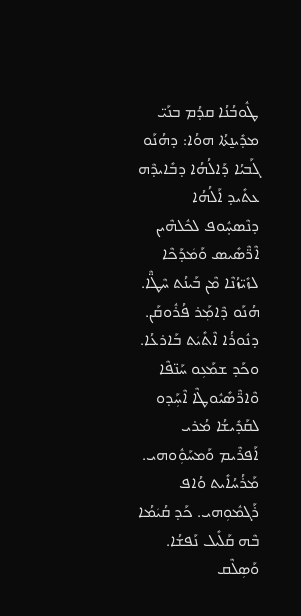ܛܽܘܒܳܢܳܐ ܩܕܳܡ ܒܢܰܝ̈ ܡܕܺܝܢ̱ܬܳܐ ܗܘܳܐ: ܕܗܳܢܰܘ ܓܰܒܝܳܐ ܕܰܐܠܳܗܳܐ ܕܒܺܐܝܕܶܗ ܥܬܺܝܕ ܐܰܠܳܗܳܐ ܕܢܶܣܚ̣ܽܘܦ ܠܟܽܠܗܶܝܢ ܐܶܪ̈ܶܣܺܝܣ ܘܰܡܿܕܰܟܶܐ ܠܙܺܝ̈ܙܳܢܶܐ ܡܶܢ ܒܰܝܢܳܬ ܚܶܛ̈ܶܐ. ܗܳܢܰܘ ܕܶܐܡ݂ܰܪ ܦܳܪܽܘܩܰܢ. ܕܢܽܘܪܳܐ ܐܶܬܺܝܿܬ ܒܰܐܪܥܳܐ. ܘܟܰܕ ܫܡܰܥܼܘ ܚܰܢ̈ܦܶܐ ܘܶܐܪ̈ܶܣܺܝܽܘܛܶܐ ܐܶܚܼܰܕܘ ܠܩܰܕܺܝܫܳܐ ܡܳܪܝ ܐܰܦܪܶܝܡ ܘܰܡܚܰܘܼܽܘܗܝ. ܡܰܪܳܚܳܐܺܝܬ ܘܳܐܦ ܪܰܓܡܽܘܼܗܝ. ܟܰܕ ܩܳܝܿܡܳܐ ܒܶܗ ܩܰܠܺܝܠ ܢܰܦܫܳܐ. ܘܰܣܼܠܶܩ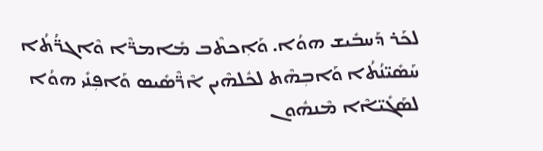ܠܟܰܪ ܕܰܚܒܺܝܫ ܗܘܳܐ. ܘܰܐܼܟܬܶܒ ܡܺܐܡܪ̈ܶܐ ܘܶܐܓܪ̈ܳܬܳܐ ܚܰܣܺܝ̈ܢܳܬܳܐ ܘܰܐܒܼܗܶܬ ܠܟܽܠܗܶܝܢ ܐܶܪ̈ܶܣܺܝܣ ܘܰܐܦܼܢܺܝ ܗܘܳܐ ܠܣܰܓܺܝ̈ܐܶܐ ܡܶܢܗܽܘܢ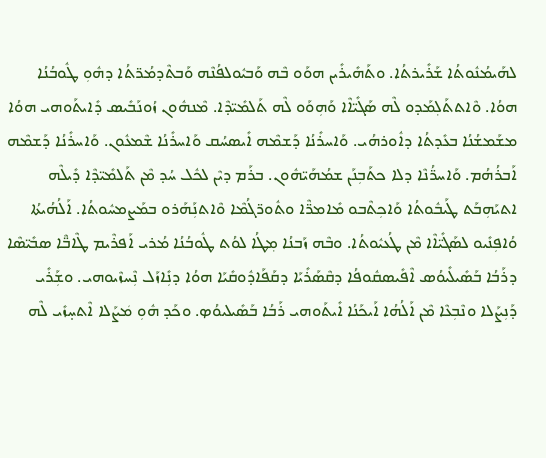ܠܗܰܝܡܳܢܽܘܬܳܐ ܫܰܪܺܝܪܬܳܐ. ܘܬܰܗܺܝܪܺܝܢ ܗܘܰܘ ܒܶܗ ܘܰܒܝܽܘܠܦܳܢܶܗ ܘܰܒܬܶܕܡܳܪ̈ܬܳܐ ܕܗܽܘܼ ܛܽܘܒܳܢܳܐ ܗܘܳܐ. ܘܶܐܬܬܰܠ݂ܡܰܕܘ ܠܶܗ ܣܰܓܺܝ̈ܐܶܐ ܘܰܗܼܘܰܘ ܠܶܗ ܬܰܠܡܺܝ̈ܕܶܐ. ܡܶܢܗܽܘܢ ܙܳܘܢܰܒܺܝܣ ܕܺܐܝܬܰܘܗܝ ܗܘܳܐ ܡܫܰܡܫܳܢܳܐ ܒܥܺܕܬܳܐ ܕܐܽܘܪܗܳܝ. ܘܰܐܚܪܺܢܳܐ ܕܰܫܡܶܗ ܐܺܝܣܚܳܩ ܘܰܐܚܪܺܢܳܐ ܫܶܡܥܽܘܢ. ܘܰܐܚܪܺܢܳܐ ܕܰܫܡܶܗ ܐܰܒܪܳܗܳܡ. ܘܰܐܚܪ̈ܳܢܶܐ ܕܠܐ ܟܬܰܒܼܢܰܢ ܫܡܳܗܰܝ̈ܗܽܘܢ. ܒܪܰܡ ܕܝܶܢ ܠܟܽܠ ܚܳܕ ܡܶܢ ܬܰܠܡܺܝ̈ܕܶܐ ܕܺܝܠܶܗ ܐܬܝܰܗܼܒܰܬ ܛܰܝܒܽܘܬܳܐ ܘܰܐܟܼܬܶܒܘ ܡܺܐܡܪ̈ܶܐ ܘܬܽܘܪ̈ܓܳܡܶܐ ܘܶܐܬܢܼܰܗܰܪܘ ܒܡܰܨܡܚܽܘܬܳܐ. ܐܰܠܳܗܳܝܬܳܐ ܘܳܐܦܼܢܺܝܘ ܠܣܰܓܺܝ̈ܐܶܐ ܡܶܢ ܛܳܥܝܽܘܬܳܐ. ܘܒܶܗ ܙܰܒܢܳܐ ܡ݂ܛܳܐ ܠܘܳܬ ܛܽܘܒܳܢܳܐ ܡܳܪܝ ܐܰܦܪܶܝܡ ܛܶܐܒ̈ܶܐ ܣܒܺܝ̈ܣܶܐ ܕܪܰܒܳܐ ܒܰܣܺܝܠܺܝܘܳܣ ܐܶܦܺܝܣܩܽܘܦܳܐ ܕܩܶܣܰܪܺܝܰܐ ܕܩܰܦܰܐܕܽܘܩܺܝܰܐ ܗܘܳܐ ܕܢܼܺܐܙܰܠ ܢܼܶܚܙܶܝܘܗܝ. ܘܫܼܰܪܺܝ ܕܰܢܼܨܰܠܐ ܘܢܶܒܼܥܶܐ ܡܶܢ ܐܰܠܳܗܳܐ ܐܰܝܟܰܢܳܐ ܐܺܝܬܰܘܗܝ ܪܰܒܳܐ ܒܰܣܺܝܠܝܘܳܤ. ܘܟܰܕ ܗܽܘܼ ܡܿܨܰܠܐ ܐܶܬܚ̣ܙܺܝ ܠܶܗ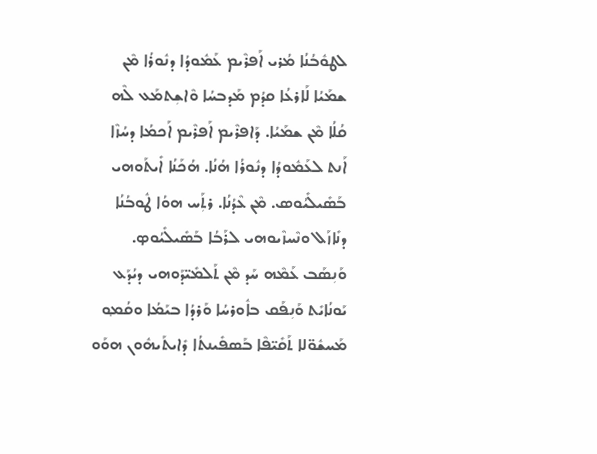ܠܛܘܽܒܳܢܳܐ ܡܳܪܝ ܐܰܦܪܶܝܡ ܥܰܡܽܘܕܳܐ ܕܢܽܘܪܳܐ ܡܶܢ ܫܡܰܝܳܐ ܠܰܐܪܥܳܐ ܩܕܳܡ ܡܰܕܒܚܳܐ ܘܶܐܫܼܬܡܰܥ ܠܶܗ ܩܳܠܳܐ ܡܶܢ ܫܡܰܝܳܐ. ܕܰܐܦܪܶܝܡ ܐܰܦܪܶܝܡ ܐܰܟܡܳܐ ܕܚܳܙܶܐ ܐܰܢܬ ܠܥܰܡܽܘܕܳܐ ܕܢܽܘܪܳܐ ܗܳܢܳܐ. ܗܳܟܰܢܳܐ ܐܺܝܬܰܘܗܝ ܒܰܣܺܝܠܺܝܳܘܣ. ܡܶܢ ܥܶܕܳܢܳܐ. ܪܬܼܰܚ ܗܘܳܐ ܛܽܘܒܳܢܳܐ ܕܢܺܐܙܰܠ ܘܢܶܚܙܶܝܘܗܝ ܠܪܰܒܳܐ ܒܰܣܺܝܠܺܝܳܘܤ. ܘܰܢܼܣܰܒ ܥܰܡܶܗ ܚܰܕ ܡܶܢ ܬܰܠܡܺܝ̈ܕܰܘܗܝ ܕܝܳܕܰܥ ܝܰܘܢܳܐܝܺܬ ܘܰܢܼܦܰܩ ܒܐܽܘܪܚܳܐ ܘܰܪܕܳܐ ܒܝܰܡܳܐ ܘܩܳܡ݂ܘ ܡܰܚܫܽܘ̈ܠܐ ܬܰܩܺܝ̈ܦܶܐ ܒܰܣܦܺܝܢܬܳܐ ܕܺܐܝܬܰܝܗܽܘܢ ܗܘܰܘ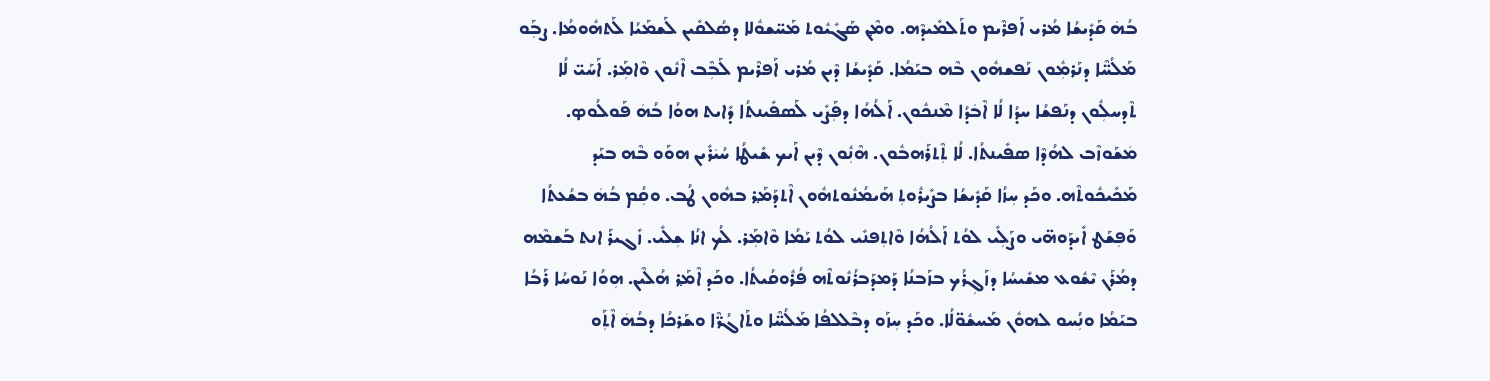ܒܳܗܿ ܩܰܕܺܝܫܳܐ ܡܳܪܝ ܐܰܦܪܶܝܡ ܘܬܰܠܡܺܝܕܶܗ. ܘܡ݂ܶܢ ܣܰܓܺܝܽܘܬ ܡܰܚ̈ܫܘܽܠܐ ܕܣܳܠܩܺܝܢ ܠܰܫܡܰܝܳܐ ܠܰܬܗܽܘܡܳܐ. ܨܒܼܰܘ ܡܰܠܳܚ̈ܶܐ ܕܢܰܪܡܼܽܘܢ ܢܰܦܫܗܽܘܢ ܒܶܗ ܒܝܰܡܳܐ. ܩܰܕܺܝܫܳܐ ܕܶܝܢ ܡܳܪܝ ܐܰܦܪܶܝܡ ܠܰܒܼܶܒ ܐܶܢܽܘܢ ܘܶܐܡܼܰܪ. ܐܰܚܰܝ̈ ܠܳܐ ܬܶܕܚܠܼܽܘܢ ܕܢܰܦܫܳܐ ܚܕܳܐ ܠܳܐ ܐܶܒܿܕܳܐ ܡܶܢܟܽܘܢ. ܐܰܠܳܗܳܐ ܕܦܼܰܨܺܝ ܠܰܣܦܺܝܢܬܳܐ ܕܺܐܝܬ ܗܘܳܐ ܒܳܗܿ ܦܰܘܠܳܘܤ. ܡܿܫܰܘܙܶܒ ܠܗܳܕܶܐ ܣܦܺܝܢܬܳܐ. ܠܳܐ ܬܼܶܬܪܰܗܒܽܘܢ. ܗܶܢܼܽܘܢ ܕܶܝܢ ܐܰܝܟ ܫܺܝܛܳܐ ܚܳܝܿܪܺܝܢ ܗܘܰܘ ܒܶܗ ܒܝܰܕ ܡܰܟܺܝܟܽܘܬܶܗ. ܘܟܰܕ ܚܼܙܳܐ ܩܰܕܺܝܫܳܐ ܒܨܺܝܪܽܘܬܼ ܗܰܝܡܳܢܽܘܬܗܽܘܢ ܐܶܬܕܰܡ݂ܰܪ ܒܗܽܘܢ ܛܳܒ. ܘܩܼܳܡ ܒܳܗܿ ܒܫܳܥܬܳܐ ܘܰܦܼܫܰܛ ܐܺܝܕܰܘܗ̈ܝ ܘܨܰܠܼܺܝ ܠܘܳܬ ܐܰܠܳܗܳܐ ܘܶܐܬܼܦܢܺܝ ܠܘܳܬ ܝܰܡܳܐ ܘܶܐܡܼܰܪ. ܠܳܟ ܐܢܳܐ ܫܼܠܺܝ. ܙܺܓܝܪܰ ܐܢܬ ܒܰܫܡܶܗ ܕܡܳܪܰܢ ܝܶܫܽܘܥ ܡܫܺܝܚܳܐ ܕܙܰܓܼܪܳܟ ܒܙܰܒܢܳܐ ܕܰܡܕܰܒܪܳܢܽܘܬܶܗ ܦܳܪܽܘܩܳܝܬܳܐ. ܘܟܰܕ ܐܶܡ݂ܰܪ ܗܳܠܶܝܢ. ܗܼܘܳܐ ܢܰܘܚܳܐ ܪܰܒܳܐ ܒܝܰܡܳܐ ܘܢܼܳܚܘ ܠܗܘܽܢ ܡܰܚܫܽܘ̈ܠܳܐ. ܘܟܰܕ ܚܼܙܰܘ ܕܒܶܠܠܦܳܐ ܡܰܠܳܚ̈ܶܐ ܘܬܰܐܓܳܪ̈ܶܐ ܘܫܰܪܟܳܐ ܕܒܳܗܿ ܐܶܬܼܰܘ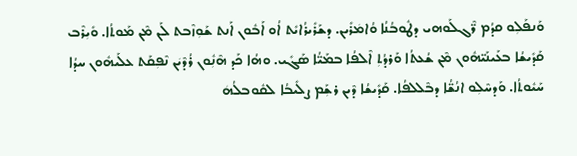ܘܰܢܦܰܠܼܘ ܩܕܳܡ ܪ̈ܶܓܠܰܘܗܝ ܕܛܽܘܒܳܢܳܐ ܘܳܐܡܿܪܺܝܢ. ܕܫܰܪܺܝܪܳܐܝܺܬ ܐܳܘ ܐܰܒܽܘܢ ܐܰܢܬ ܫܰܘܼܙܶܒܬ ܠܰܢ ܡܶܢ ܡܰܘܬܳܐ. ܘܺܝܼܪܶܒ ܩܰܕܺܝܫܳܐ ܒܥܰܝܢܰܝ̈ܗܽܘܢ ܡܶܢ ܫܳܥܬܳܐ ܘܰܪܕܳܬܼ ܐܶܠܦܳܐ ܒܡܰܝ̈ܳܐ ܣܰܓܺܝ. ܘܗܳܐ ܟܰܕ ܗܶܢܼܽܘܢ ܪܳܕܶܝܿܢ ܢܶܦܼܩܰܬ ܥܠܰܝܗܽܘܢ ܚܕܳܐ ܚܰܝܽܘܬܳܐ. ܘܰܕܚܶܠܼܘ ܐܢܳܫ̈ܳܐ ܕܒܶܠܠܦܳܐ. ܩܰܕܺܝܫܳܐ ܕܶܝܢ ܪܫܼܰܡ ܨܠܺܝܒܳܐ ܠܩܽܘܒܠܳܗܿ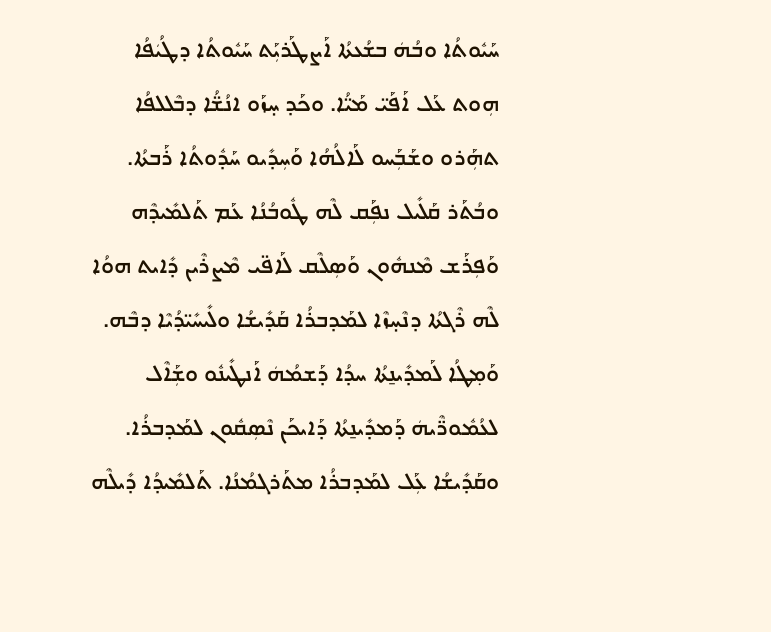ܚܰܝܽܘܬܳܐ ܘܒܳܗܿ ܒܫܳܥܬܳܐ ܐܰܨܛܰܪܝܼܰܬ ܚܰܝܽܘܬܳܐ ܕܛܳܝܿܦܳܐ ܗܼܘܬ ܥܰܠ ܐܰܦܰܝ̈ ܡܰܝ̈ܳܐ. ܘܟܰܕ ܚ̣ܙܰܘ ܐܢܳܫ̈ܳܐ ܕܒܶܠܠܦܳܐ ܬܗܼܰܪܘ ܘܫܰܒܼܰܚܘ ܠܰܐܠܳܗܳܐ ܘܰܚܼܕܺܝܘ ܚܰܕܽܘܬܳܐ ܪܰܒܬܳܐ. ܘܒܳܬܰܪ ܩܰܠܺܝܠ ܢܦܼܰܩ ܠܶܗ ܛܽܘܒܳܢܳܐ ܥܰܡ ܬܰܠܡܺܝܕܶܗ ܘܰܦܼܪܰܫ ܡܶܢܗܽܘܢ ܘܰܣܼܠܶܩ ܠܰܐܦ̈ܝ ܡܶܨܪܶܝܢ ܕܺܐܝܬ ܗܘܳܐ ܠܶܗ ܪܶܓܬܳܐ ܕܢܶܚ̣ܙܶܐ ܠܡܰܕܒܪܳܐ ܩܰܕܺܝܫܳܐ ܘܠܺܝܚܺܝ̈ܕܳܝܶܐ ܕܒܶܗ. ܘܰܡ݂ܛܳܐ ܠܰܡܕܺܝܢ̱ܬܳܐ ܚܕܳܐ ܕܰܫܡܳܗܿ ܐܰܢܛܺܝܢܽܘ ܘܫܼܰܐܶܠ ܠܥܳܡܽܘܪ̈ܶܝܗܿ ܕܰܡܕܺܝܢ̱ܬܳܐ ܕܰܐܝܟܰܢ ܢܶܣܼܩܽܘܢ ܠܡܰܕܒܪܳܐ. ܘܩܰܕܺܝܫܳܐ ܥܼܰܠ ܠܡܰܕܒܪܳܐ ܡܬܰܪܓܡܳܢܳܐ. ܬܰܠܡܺܝܕܳܐ ܕܺܝܠܶܗ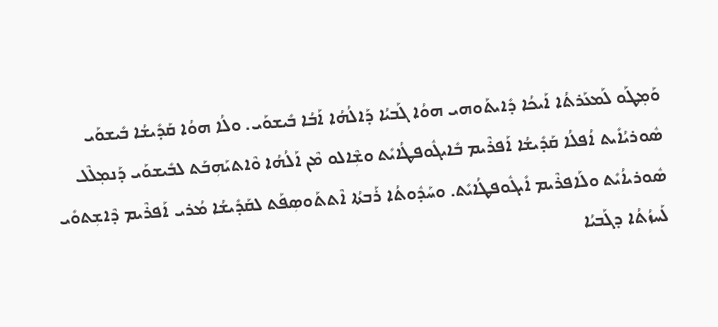ܘܰܡ݂ܛܰܘ ܠܰܡܥܰܪܬܳܐ ܐܰܝܟܳܐ ܕܺܐܝܬܰܘܗܝ ܗܘܳܐ ܓܰܒܝܳܐ ܕܰܐܠܳܗܳܐ ܐܰܒܳܐ ܒܺܝܫܘܰܝ. ܘܠܳܐ ܗܘܳܐ ܩܰܕܺܝܫܳܐ ܒܺܝܫܘܰܝ ܣܽܘܪܝܳܐܺܝܬ ܐܳܦܠܳܐ ܩܰܕܺܝܫܳܐ ܐܰܦܪܶܝܡ ܒܺܐܝܓܽܘܦܛܳܐܝܺܬ ܘܫܼܶܐܠܘ ܡܶܢ ܐܰܠܳܗܳܐ ܘܶܐܬܝܰܗܼܒܰܬ ܠܒܺܝܫܘܰܝ ܕܰܢܡ݂ܠܶܠ ܣܽܘܪܝܐܳܝܺܬ ܘܠܰܐܦܪܶܝܡ ܐܺܝܓܽܘܦܛܳܐܝܺܬ. ܘܚܰܕܽܘܬܳܐ ܪܰܒܬܳܐ ܐܶܬܬܰܘܣܼܦܰܬ ܠܩܰܕܺܝܫܳܐ ܡܳܪܝ ܐܰܦܪܶܝܡ ܕܶܐܫܼܬܘܺܝ ܠܰܚܙܳܬܳܐ ܕܓܰܒܝܳܐ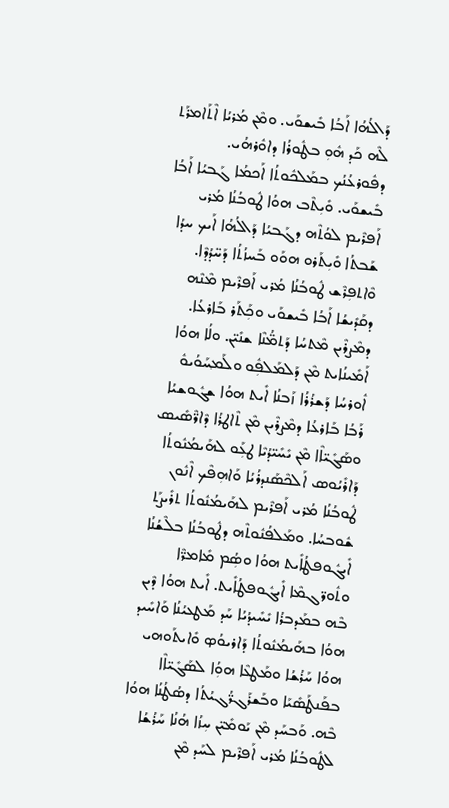ܕܰܐܠܳܗܳܐ ܐܰܒܳܐ ܒܺܝܫܘܰܝ. ܘܡܶܢ ܡܳܪܝܳܐ ܐܶܬܰܐܡܪܰܬ ܠܶܗ ܟܰܕ ܗܽܘܼ ܒܛܽܘܪܳܐ ܕܐܘܽܪܗܳܝ. ܕܦܽܘܪܥܳܢܳܟ ܒܡܰܠܟܽܘܬܳܐ ܐܰܟܡܳܐ ܓܰܒܝܳܐ ܐܰܒܳܐ ܒܺܝܫܘܰܝ. ܘܺܝܼܬܶܒ ܗܘܳܐ ܛܽܘܒܳܢܳܐ ܡܳܪܝ ܐܰܦܪܶܝܡ ܠܘܳܬܶܗ ܕܓܰܒܝܳܐ ܕܰܐܠܳܗܳܐ ܐܰܝܟ ܚܕܳܐ ܫܰܒܬܳܐ ܘܺܝܼܬܰܪܘ ܗܘܰܘ ܒܰܚܙܳܬܳܐ ܕܰܚ̈ܕܳܕܶܐ. ܘܶܐܬܦܼܪܶܫ ܛܽܘܒܳܢܳܐ ܡܳܪܝ ܐܰܦܪܶܝܡ ܡܶܢܶܗ ܕܩܰܕܺܝܫܳܐ ܐܰܒܳܐ ܒܺܝܫܘܰܝ ܘܟܼܰܬܰܪ ܒܰܐܪܥܳܐ. ܕܡܶܨܪܶܝܢ ܡܶܬܚܳܐ ܕܰܬܡ̈ܳܢܶܐ ܫܢܺܝ̈ܢ. ܘܠܳܐ ܗܘܳܐ ܐܰܡܺܝܢܳܐܝܬ ܡܶܢ ܕܰܠܡܰܠܦܼܽܘ ܘܠܰܡ݂ܚܰܘܳܝܘܽ ܐܽܘܪܚܳܐ ܕܰܫܪܳܪܳܐ ܙܰܒܢܳܐ ܐܺܝܬ ܗܘܳܐ ܫܓܽܘܫܝܳܐ ܪܰܒܳܐ ܒܰܐܪܥܳܐ ܕܡܶܨܪܶܝܢ ܡܶܢ ܬܶܐܛܪܳܐ ܕܶܐܪ̈ܶܣܺܝܣ ܘܣܰܓܺܝ̈ܐܶܐ ܡܶܢ ܝܺܚܺܝ̈ܕܳܝܶܐ ܛܥܼܰܘ ܠܗܰܝܡܳܢܽܘܬܳܐ ܕܰܐܪܺܝܳܘܣ ܐܰܠܟܶܣܰܢܕܪܳܝܳܐ ܘܰܐܗܼܦܶܟ ܐܶܢܽܘܢ ܛܽܘܒܳܢܳܐ ܡܳܪܝ ܐܰܦܪܶܝܡ ܠܗܰܝܡܳܢܽܘܬܳܐ ܬܪܺܝܨܰܬ ܫܽܘܒܚܳܐ. ܘܡܰܠܦܳܢܽܘܬܶܗ ܕܛܽܘܒܳܢܳܐ ܒܠܶܫܳܢܳܐ ܐܺܝܓܽܘܦܛܳܐܺܝܬ ܗܘܳܐ ܘܣܼܳܡ ܡܺܐܡܪ̈ܶܐ ܘܬܽܘܪ̈ܓܡܶܐ ܐܺܝܓܽܘܦܛܳܐܺܝܬ. ܐܺܝܬ ܗܘܳܐ ܕܶܝܢ ܒܶܗ ܒܡܰܕܒܪܳܐ ܝܺܚܺܝܕܳܝܳܐ ܚܰܕ ܡܰܛܥܝܳܢܳܐ ܘܰܐܚܺܝܕ ܗܘܳܐ ܒܗܰܝܡܳܢܽܘܬܳܐ ܕܰܐܪܝܘܳܤ ܘܺܐܝܬܰܘܗܝ ܗܘܳܐ ܚܰܪܳܫܳܐ ܘܡܰܛܥܶܐ ܗܘܼܳܐ ܠܣܰܓܺܝ̈ܐܶܐ ܒܦܰܢܛܰܣܺܝܰܐ ܘܒܰܫܪܰܓܪ̈ܳܓܝܳܬܳܐ ܕܣܳܛܳܢܳܐ ܗܘܳܐ ܒܶܗ. ܘܰܒܚܰܕ ܡܶܢ ܝܰܘܡܺܝ̈ܢ ܚܼܙܳܐ ܗܳܢܳܐ ܚܰܪܳܫܳܐ ܠܛܽܘܒܳܢܳܐ ܡܳܪܝ ܐܰܦܪܶܝܡ ܠܚܰܕ ܡܶܢ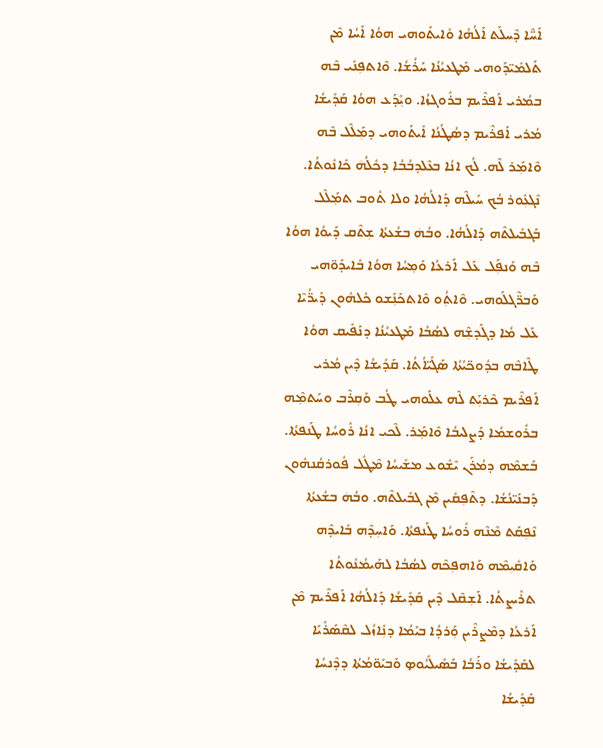ܐܰܚ̈ܶܐ ܕܶܚܠܰܬ ܐܰܠܳܗܳܐ ܘܺܐܝܬܰܘܗܝ ܗܘܳܐ ܐܰܚܳܐ ܡܶܢ ܬܰܠܡܺܝ̈ܕܰܘܗܝ ܡܰܛܥܝܳܢܳܐ ܚܰܪܳܫܳܐ. ܘܶܐܬܦܼܢܺܝ ܒܶܗ ܒܡܳܪܝ ܐܰܦܪܶܝܡ ܒܪܽܘܓܙܳܐ. ܘܝܼܺܕܰܥ ܗܘܳܐ ܩܰܕܺܝܫܳܐ ܡܳܪܝ ܐܰܦܪܶܝܡ ܕܣܳܛܳܢܳܐ ܐܺܝܬܰܘܗܝ ܕܡܼܰܠܶܠ ܒܶܗ ܘܶܐܡܼܰܪ ܠܶܗ. ܠܳܟ ܐܢܳܐ ܒܥܶܠܕܒܳܒܳܐ ܕܟܽܠܳܗܿ ܟܺܐܢܽܘܬܳܐ. ܢܶܓܥܼܽܘܪ ܒܳܟ ܚܰܝܠܶܗ ܕܰܐܠܳܗܳܐ ܘܠܐ ܬܽܘܒ ܬܡ݂ܰܠܶܠ ܒܰܓܒܺܝܠܬܶܗ ܕܰܐܠܳܗܳܐ. ܘܒܳܗܿ ܒܫܳܥܬܳܐ ܫܼܬܶܩ ܕܰܝܘܳܐ ܗܘܳܐ ܒܶܗ ܘܰܢܦܼܰܠ ܥܰܠ ܐܰܪܥܳܐ ܘܰܡ݂ܚܳܐ ܗܘܳܐ ܒܺܐܝܕܰܘ̈ܗܝ ܘܰܒܪ̈ܶܓܠܰܘܗܝ. ܘܶܐܬܼܳܘ ܘܶܐܬܟܰܢܼܰܫܘ ܟܽܠܗܽܘܢ ܕܰܝܪ̈ܳܝܶܐ ܥܰܠ ܡܳܐ ܕܓܰܕܫܼܶܗ ܠܣܳܒܳܐ ܡܰܛܥܝܳܢܳܐ ܕܢܰܦܺܝܩ ܗܘܳܐ ܛܶܐܒܶܗ ܒܕܽܘܟ̈ܝܳܬܳܐ ܣܰܓܺܝ̈ܐܳܬܳܐ. ܩܰܕܺܝܫܳܐ ܕܶܝܢ ܡܳܪܝ ܐܰܦܪܶܝܡ ܟܶܪܝܼܰܬ ܠܶܗ ܥܠܰܘܗܝ ܛܳܒ ܘܰܩܼܪܶܒ ܘܚܰܬܡ݂ܶܗ ܒܪܽܘܫܡܳܐ ܕܰܨܠܝܒܳܐ ܘܶܐܡ݂ܰܪ. ܠܶܟܝ ܐܢܳܐ ܪܽܘܚܳܐ ܛܰܢܦܬܳܐ. ܒܰܫܡܶܗ ܕܡܳܪܰܢ ܝܶܫܽܘܥ ܡܫܺܝܚܳܐ ܡܶܛܽܠ ܦܽܘܪܩܳܢܗܽܘܢ ܕܰܒܢܰܝ̈ܢܳܫܳܐ. ܕܬܶܦܼܩܺܝܢ ܡܶܢ ܓܒܺܝܠܬܶܗ. ܘܒܳܗܿ ܒܫܳܥܬܳܐ ܢܶܦܼܩܰܬ ܡܶܢܶܗ ܪܽܘܚܳܐ ܛܰܢܦܬܳܐ. ܘܰܐܚܼܕܶܗ ܒܺܐܝܕܶܗ ܘܰܐܩܺܝܼܡܶܗ ܘܰܐܗܦܼܟܶܗ ܠܣܳܒܳܐ ܠܗܰܝܡܳܢܽܘܬܳܐ ܬܪܺܝܨܬܳܐ. ܐܰܫܼܩܶܠ ܕܶܝܢ ܩܰܕܺܝܫܳܐ ܕܰܐܠܳܗܳܐ ܐܰܦܪܶܝܡ ܡܶܢ ܐܰܪܥܳܐ ܕܡܶܨܪܶܝܢ ܘܼܰܪܕܳܐ ܒܝܰܡܳܐ ܕܢܼܺܐܙܳܠ ܠܩܶܣܰܪܺܝܰܐ ܠܩܰܕܺܝܫܳܐ ܘܪܰܒܳܐ ܒܰܣܺܝܠܺܝܳܘܤ ܘܰܒܝܰܘ̈ܡܳܬܳܐ ܕܕܶܢܚܳܐ ܩܰܕܺܝܫܳܐ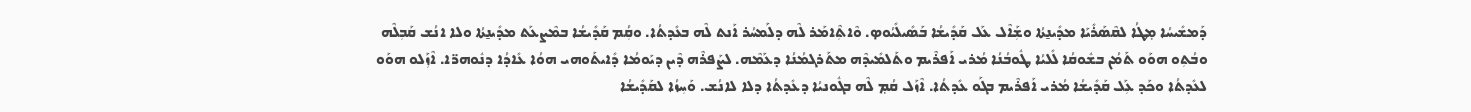ܕܰܡܫܺܝܚܳܐ ܡ݂ܛܳܐ ܠܩܶܣܰܪܺܝܰܐ ܡܕܺܝܢ̱ܬܳܐ ܘܫܼܰܐܶܠ ܥܰܠ ܩܰܕܺܝܫܳܐ ܒܰܣܺܝܠܺܝܳܘܤ. ܘܶܐܬܼܶܐܡܰܪ ܠܶܗ ܕܠܰܡܚܳܪ ܐܰܢܬ ܠܶܗ ܒܥܺܕܬܳܐ. ܘܩܼܳܡ ܩܰܕܺܝܫܳܐ ܒܡܶܨܥܰܬ ܡܕܺܝܢ̱ܬܳܐ ܘܠܐ ܐܢܳܫ ܩܰܒܼܠܶܗ ܘܒܳܬܼܘ ܗܘܰܘ ܬܰܡܳܢ ܒܫܽܘܩܳܐ ܠܺܠܝܳܐ ܛܽܘܒܳܢܳܐ ܡܳܪܝ ܐܰܦܪܶܝܡ ܘܬܰܠܡܺܝܕܶܗ ܡܬܰܪܓܡܳܢܳܐ ܕܥܰܡܶܗ. ܠܨܰܦܪܶܗ ܕܶܝܢ ܕܝܰܘܡܳܐ ܕܺܐܝܬܰܘܗܝ ܗܘܳܐ ܥܺܐܕܳܐ ܕܢܽܘܗܪ̈ܐ. ܐܶܙܼܰܠܘ ܗܘܰܘ ܠܥܺܕܬܳܐ ܘܟܰܕ ܥܼܰܠ ܩܰܕܺܝܫܳܐ ܡܳܪܝ ܐܰܦܪܶܝܡ ܒܓܰܘ ܥܺܕܬܳܐ. ܐܶܙܰܠ ܩܳܡ݂ ܠܶܗ ܒܓܽܘܢܝܳܐ ܕܥܺܕܬܳܐ ܕܠܐ ܠܐܢܳܫ. ܘܰܚܼܙܳܐ ܠܩܰܕܺܝܫܳܐ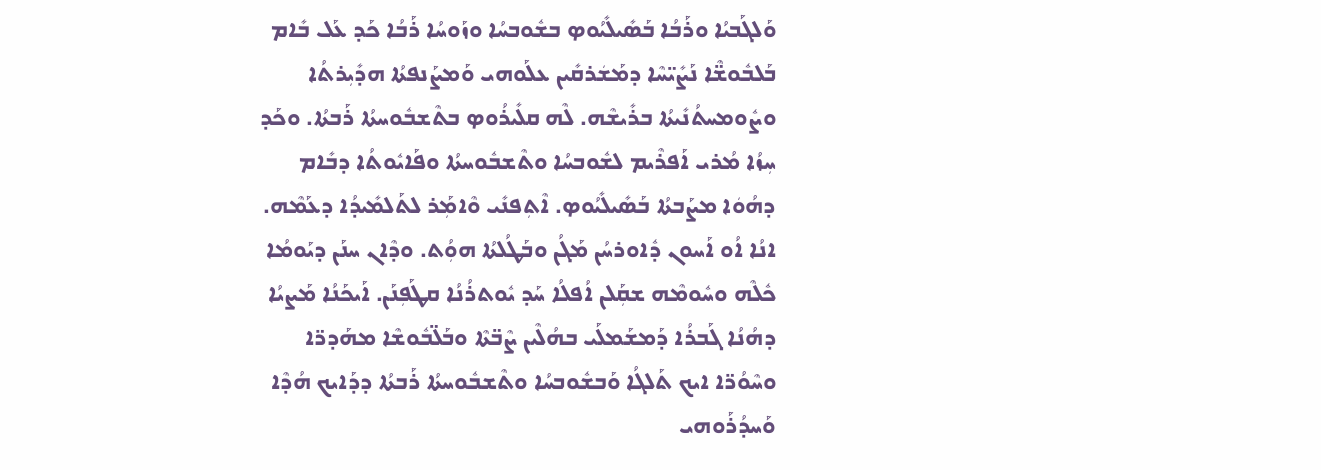ܘܰܠܓܰܒܝܳܐ ܘܪܰܒܳܐ ܒܰܣܺܝܠܺܝܳܘܤ ܒܫܽܘܒܚܳܐ ܘܙܰܘܚܳܐ ܪܰܒܳܐ ܟܰܕ ܥܰܠ ܒܺܐܡ ܒܰܠܒܽܘܫ̈ܶܐ ܢܰܨܺܝ̈ܚܶܐ ܕܡܰܫܿܪܩܺܝܢ ܥܠܰܘܗܝ ܘܰܡܨܰܢܦܬܳܐ ܗܕܺܝܼܪܬܳܐ ܘܨܽܘܡܚܬܳܢܺܝܬܳܐ ܒܪܺܝܫܶܗ. ܠܶܗ ܩܠܺܝܪܳܘܤ ܒܬܶܫܒܽܘܚܬܳܐ ܪܰܒܬܳܐ. ܘܟܰܕ ܚܼܙܳܐ ܡܳܪܝ ܐܰܦܪܶܝܡ ܠܫܽܘܒܚܳܐ ܘܬܶܫܒܽܘܚܬܳܐ ܘܦܰܐܝܽܘܬܳܐ ܕܒܺܐܡ ܕܗܳܘܿܐ ܡܨܰܒܬܳܐ ܒܰܣܺܝܠܺܝܳܘܤ. ܐܶܬܼܦܢܺܝ ܘܶܐܡܼܰܪ ܠܬܰܠܡܺܝܕܳܐ ܕܥܰܡܶܗ. ܐܢܳܐ ܐܳܘ ܐܰܚܘܢ ܕܽܐܘܪܚܳܢ ܡܰܓܳܢ ܘܒܰܛܳܠܬܳܐ ܗܘܼܳܬ. ܘܕܶܐܢ ܚܢܰܢ ܕܝܰܘܡܳܐ ܟܽܠܶܗ ܘܚܽܘܡܶܗ ܫܩܼܰܠܢ ܐܳܦܠܳܐ ܚܰܕ ܝܽܘܬܪܳܢܳܐ ܩܛܰܦܼܢܰܢ. ܐܰܝܟܰܢܳܐ ܡܰܨܝܳܐ ܕܗܳܢܳܐ ܓܰܒܪܳܐ ܕܰܡܫܰܡܠܰܝ ܒܗܳܠܶܝܢ ܨܶܒ̈ܬܶܐ ܘܒܰܠ̈ܒܽܘܫܶܐ ܡܗܰܕܪ̈ܐ ܘܚܶܘܳܪ̈ܐ ܐܝܟ ܬܰܠܓܳܐ ܘܰܒܫܽܘܒܚܳܐ ܘܬܶܫܒܽܘܚܬܳܐ ܪܰܒܬܳܐ ܕܕܰܐܝܟ ܗܳܕܶܐ ܘܰܚܕܳܪܰܘܗܝ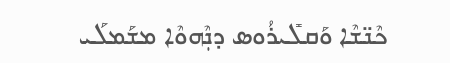ܟܶܢ̈ܫܶܐ ܘܰܩܠܺܝܪܳܘܣ ܕܢܼܶܗܘܶܐ ܡܫܰܡܠܰܝ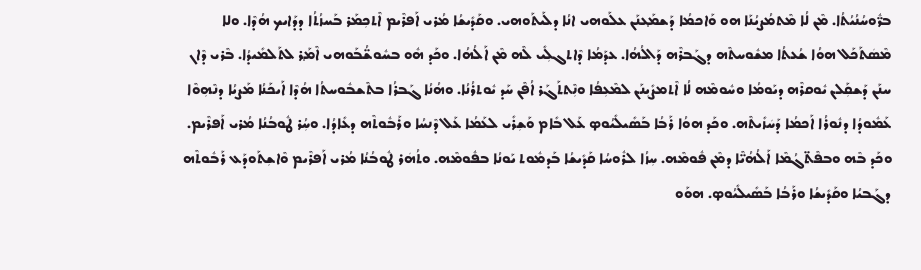ܒܪ̈ܽܘܚܳܢܳܝܳܬܳܐ. ܡܶܢ ܠܳܐ ܡܶܬܡܳܨܝܳܢܰܐ ܗܘ ܘܰܐܟܡܳܐ ܕܰܫܡ݂ܰܥܢܰܢ ܥܠܰܘܗܝ ܐܢܳܐ ܕܠܰܝܬܰܘܗܝ. ܘܩܰܕܺܝܫܳܐ ܡܳܪܝ ܐܰܦܪܶܝܡ ܐܶܬܟܼܡܰܪ ܒܰܚܙܳܬܳܐ ܕܕܰܐܝܟ ܗܳܕܶܐ. ܘܠܐ ܡܶܣܿܬܰܟܰܠ ܗܘܳܐ ܫܳܥܬܳܐ ܡܫܽܘܚܬܶܗ ܕܓܰܒܪܶܗ ܕܰܐܠܳܗܳܐ. ܥܕܰܡܳܐ ܕܶܐܬܓܠܼܺܝ ܠܶܗ ܡܶܢ ܐܰܠܳܗܳܐ. ܘܟܰܕ ܗܽܘ ܒܚܽܘܫ̈ܳܒܰܘܗܝ ܐܶܡ݂ܰܪ ܠܬܰܠܡܺܝܕܳܐ. ܒܶܪܝ ܕܶܐܢ ܚܢܰܢ ܕܰܫܩܼܰܠܢ ܝܽܘܩܪܶܗ ܕܝܰܘܡܳܐ ܘܚܽܘܡܶܗ ܠܳܐ ܐܶܬܡܨܺܝܼܢܰܢ ܠܡܶܥܼܦܳܐ ܘܢܼܶܬܬܰܓܰܪ ܐܳܦܶܢ ܚܰܕ ܝܽܘܬܪܳܢܳܐ. ܘܗܳܢܳܐ ܓܰܒܪܳܐ ܒܬܶܫܒܽܘܚܬܳܐ ܗܳܕܶܐ ܐܰܝܟܰܢܳܐ ܡܰܨܝܳܐ ܕܢܶܗܼܘܶܐ ܥܰܡܽܘܕܳܐ ܕܢܽܘܪܳܐ ܐܰܟܡܳܐ ܕܰܚܿܙܺܝܬܶܗ. ܘܟܰܕ ܗܘܳܐ ܪܰܒܳܐ ܒܰܣܺܝܠܺܝܳܘܤ ܥܰܠ ܒܺܐܡ ܘܰܫܼܪܺܝ ܠܥܰܡܳܐ ܥܰܠ ܕܶܢܚܳܐ ܘܪܰܒܽܘܬܶܗ ܕܥܺܐܕܳܐ. ܘܚܼܳܪ ܛܽܘܒܳܢܳܐ ܡܳܪܝ ܐܰܦܪܶܝܡ. ܘܟܰܕ ܒܶܗ ܘܒܦܶܬ̈ܓܳܡܶܐ ܐܰܠܳܗܳܝ̈ܶܐ ܕܡܶܢ ܦܽܘܡܶܗ. ܚܼܙܳܐ ܠܪܽܘܚܳܐ ܩܰܕܺܝܫܳܐ ܒܰܕܡܽܘܬ ܝܰܘܢܳܐ ܒܦܽܘܡܶܗ. ܘܬܳܗܿܪ ܛܽܘܒܳܢܳܐ ܡܳܪܝ ܐܰܦܪܶܝܡ ܘܶܐܫܼܬܰܘܕܰܥ ܪܰܒܽܘܬܶܗ ܕܓܰܒܝܳܐ ܘܩܰܕܺܝܫܳܐ ܘܪܰܒܳܐ ܒܰܣܺܝܠܺܝܳܘܤ. ܗܘܰܘ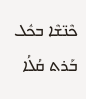ܟܶܢ̈ܫܶܐ ܒܟܽܠ ܒܰܪܬ ܩܳܠܳܐ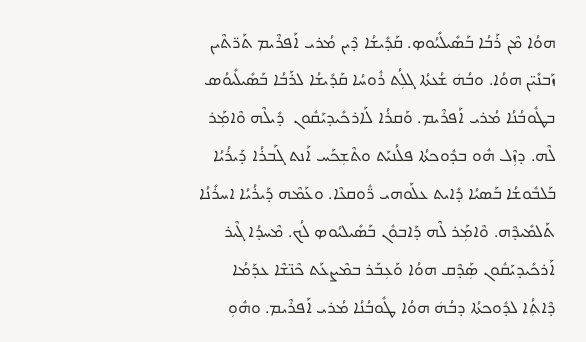ܗܘܳܐ ܡܶܢ ܪܰܒܳܐ ܒܰܣܺܝܠܺܝܳܘܤ. ܩܰܕܺܝܫܳܐ ܕܶܝܢ ܡܳܪܝ ܐܰܦܪܶܝܡ ܬܰܪ̈ܬܶܝܢ ܙܰܒܢܺܝ̈ܢ ܗܘܳܐ. ܘܒܳܗܿ ܫܳܥܬܳܐ ܓܠܼܳܬ ܪܽܘܚܳܐ ܩܰܕܺܝܫܳܐ ܠܪܰܒܳܐ ܒܰܣܺܝܠܺܝܘܳܣ ܒܛܽܘܒܳܢܳܐ ܡܳܪܝ ܐܰܦܪܶܝܡ. ܘܰܩܪܳܐ ܠܰܐܪܟܺܝܕܝܰܩܽܘܢ  ܕܺܝܠܶܗ ܘܶܐܡܼܰܪ ܠܶܗ. ܕܙܼܶܠ ܗܽܘ ܒܕܽܘܟܬܳܐ ܦܠܳܢܝܰܬ ܘܬܶܫܼܟܰܚ ܐܰܢܬ ܓܰܒܪܳܐ ܕܰܝܪܳܝܳܐ ܒܰܠܒܽܘܫܳܐ ܒܰܣܝܳܐ ܕܺܐܝܬ ܥܠܰܘܗܝ ܪ̈ܽܘܩܥܶܐ. ܘܥܰܡܶܗ ܕܰܝܪܳܝܳܐ ܐܚܪܺܢܳܐ ܬܰܠܡܺܝܕܶܗ. ܘܶܐܡܼܰܪ ܠܶܗ ܕܰܐܒܘܽܢ ܒܰܣܺܝܠܝܳܘܤ ܠܳܟ. ܡܶܚܕܳܐ ܓܶܝܪ ܐܰܪܟܺܝܕܝܰܩܽܘܢ ܣܼܰܕܶܩ ܗܘܳܐ ܘܰܥܼܒܰܪ ܒܡܶܨܥܰܬ ܟܶܢ̈ܫܶܐ ܥܕܰܡܳܐ ܕܶܐܬܼܳܐ ܠܕܽܘܟܬܳܐ ܕܒܳܗܿ ܗܘܳܐ ܛܽܘܒܳܢܳܐ ܡܳܪܝ ܐܰܦܪܶܝܡ. ܘܗܽܘܼ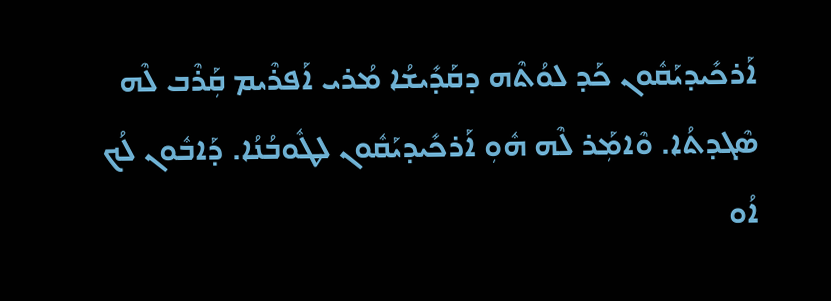ܐܰܪܟܺܝܕܝܰܩܽܘܢ ܟܰܕ ܠܘܳܬܶܗ ܕܩܰܕܺܝܫܳܐ ܡܳܪܝ ܐܰܦܪܶܝܡ ܩܼܰܪܶܒ ܠܶܗ ܣܶܓܕܬܳܐ. ܘܶܐܡܼܰܪ ܠܶܗ ܗܽܘܼ ܐܰܪܟܺܝܕܝܰܩܽܘܢ ܠܛܽܘܒܳܢܳܐ. ܕܰܐܒܽܘܢ ܠܳܟ ܐܳܘ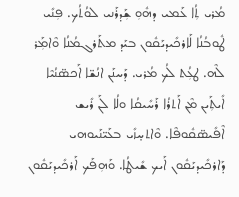ܡܳܪܝ ܬܼܳܐ ܥܰܡܝ ܕܗܽܘܼ ܫܼܰܕܪܰܢܝ ܠܘܳܬܳܟ. ܦܼܢܺܝ ܛܽܘܒܳܢܳܐ ܠܰܐܪܟܺܝܕܝܰܩܽܘܢ ܒܝܰܕ ܡܬܰܪܓܡܳܢܳܐ ܘܶܐܡܼܰܪ ܠܶܗ. ܛܥܼܳܬ ܠܳܟ ܡܳܪܝ. ܕܰܚܢܰܢ ܐܢܳܫ̈ܐ ܐܰܟܣ̈ܢܳܝܶܐ ܐܺܝܬܼܰܝܢ ܡ݂ܶܢ ܐܰܬܪܳܐ ܪܰܚܺܝܩܳܐ ܘܠܳܐ ܠܰܢ ܪܺܝܫ ܐܶܦܺܝܣ̈ܩܽܘܦܶܐ. ܘܶܐܬܚ̣ܙܺܝ ܒܥܰܝ̈ܢܰܝܘܗܝ ܕܰܐܪܟܺܝܕܝܰܩܽܘܢ ܐܰܝܟ ܫܺܝܛܳܐ. ܘܰܗܼܦܰܟ ܐܰܪܟܺܝܕܝܰܩܽܘܢ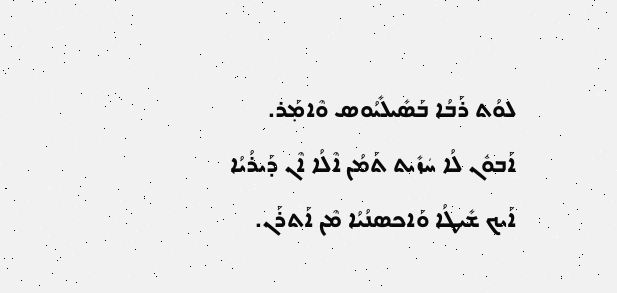ܠܘܳܬ ܪܰܒܳܐ ܒܰܣܺܝܠܺܝܳܘܣ ܘܶܐܡ݂ܰܪ. ܐܰܒܘܽܢ ܠܳܐ ܚܿܙܺܝܬ ܬܰܡܳܢ ܐܶܠܳܐ ܐܶܢ ܕܰܝܪܳܝܳܐ ܐܰܝܟ ܫܺܝܛܳܐ ܘܰܐܟܣܢܳܝܳܐ ܡܶܢ ܐܰܬܪܰܢ.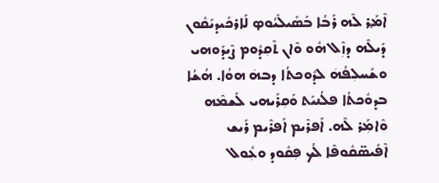ܐܶܡ݂ܰܪ ܠܶܗ ܪܰܒܳܐ ܒܰܣܺܝܠܺܝܳܘܤ ܠܰܐܪܟܺܝܕܝܰܩܽܘܢ ܕܺܝܠܶܗ ܕܙܼܶܠ ܗܽܘ ܘܶܐܢ ܬܶܩܼܕܽܘܡ ܨܶܝܕܰܘܗܝ ܘܫܰܚܠܼܦܳܗܿ ܠܕܽܘܟܬܳܐ ܕܒܗܿ ܗܘܳܐ. ܗܳܫܳܐ ܒܕܘܽܟܬܳܐ ܦܠܳܢܝܰܬ ܘܰܩܼܪܺܝܗܝ ܠܰܫܡܶܗ ܘܶܐܡܼܰܪ ܠܶܗ. ܐܰܦܪܶܝܡ ܐܰܦܪܶܝܡ ܪܺܝܫ ܐܶܦܺܝܣ̈ܩܽܘܦܶܐ ܠܳܟ ܦܼܩܽܘܕ ܘܥܼܽܘܠ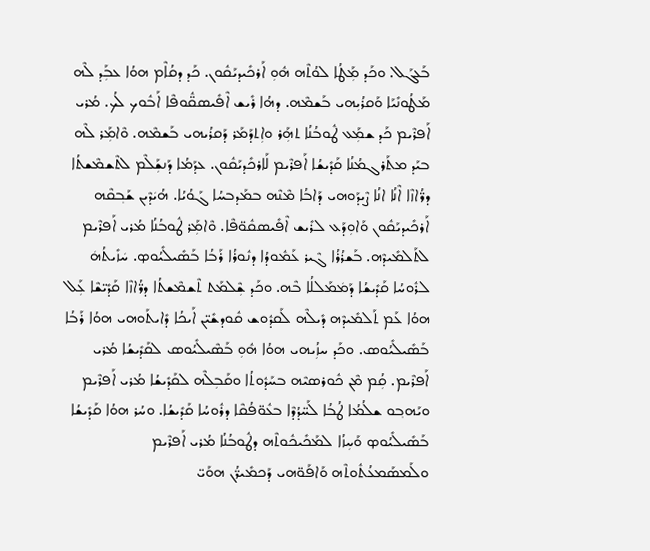ܒܰܥܓܰܠ. ܘܟܰܕ ܡܼܰܛܳܐ ܠܘܳܬܶܗ ܗܽܘܼ ܐܰܪܟܺܝܕܝܰܩܽܘܢ. ܟܰܕ ܕܩܳܐܶܡ ܗܘܳܐ ܥܒܼܰܕ ܠܶܗ ܡܰܛܳܘܢܺܝܰܐ ܘܰܩܪܳܝܼܗܝ ܒܰܫܡܶܗ. ܕܗܳܐ ܪܺܝܫ ܐܶܦܺܝܣܩ̈ܽܘܦܶܐ ܐܰܒܽܘܟ ܠܳܟ. ܡܳܪܝ ܐܰܦܪܶܝܡ ܟܰܕ ܫܡܼܰܥ ܛܽܘܒܳܢܳܐ ܬܗܼܰܪ ܘܐܼܬܕܰܡܰܪ ܕܰܩܪܳܝܗܝ ܒܰܫܡܶܗ. ܘܶܐܡܼܰܪ ܠܶܗ ܒܝܰܕ ܡܬܰܪܓܡܳܢܳܐ ܩܰܕܺܝܫܳܐ ܐܰܦܪܶܝܡ ܠܰܐܪܟܺܕܝܰܩܽܘܢ. ܥܕܰܡܳܐ ܕܰܢܫܼܰܠܶܡ ܠܬܶܫܡܶܫܬܳܐ ܕܪ̈ܳܐܙܶܐ ܐܶܢܳܐ ܐܢܳܐ ܨܶܝܕܰܘܗܝ ܕܰܐܒܳܐ ܡܶܢܶܗ ܒܡܰܕܒܚܳܐ ܓܰܘܳܝܳܐ. ܗܳܝܿܕܶܝܢ ܫܰܒ݂ܩܶܗ ܐܰܪܟܺܝܕܝܰܩܽܘܢ ܘܰܐܘܼܕܰܥ ܠܪܺܝܫ ܐܶܦܺܝܣܩܽܘ̈ܦܶܐ. ܘܶܐܡܼܰܪ ܛܽܘܒܳܢܳܐ ܡܳܪܝ ܐܰܦܪܶܝܡ ܠܬܰܠܡܺܝܕܶܗ. ܒܰܫܪܳܪܳܐ ܓܶܝܪ ܥܰܡܽܘܕܳܐ ܕܢܽܘܪܳܐ ܪܰܒܳܐ ܒܰܣܺܝܠܺܝܳܘܤ. ܚܿܙܺܝܬܳܗܿ ܠܪܽܘܚܳܐ ܩܰܕܺܝܫܳܐ ܕܰܡܿܡܰܠܠܳܐ ܒܶܗ. ܘܟܰܕ ܫܼܶܠܡܰܬ ܬܶܫܡܶܫܬܳܐ ܕܪ̈ܳܐܙܶܐ ܩܰܕܺܝ̈ܫܶܐ ܥܼܰܠ ܗܘܳܐ ܥܰܡ ܬܰܠܡܺܝܕܶܗ ܕܺܝܠܶܗ ܠܰܩܕܽܘܫ ܩܽܘܕܫܺܝ̈ܢ ܐܰܝܟܳܐ ܕܺܐܝܬܰܘܗܝ ܗܘܳܐ ܪܰܒܳܐ ܒܰܣܺܝܠܺܝܳܘܣ. ܘܟܰܕ ܚܙܼܳܝܗܝ ܗܘܳܐ ܗܽܘܼ ܒܰܣܶܝܠܺܝܳܘܣ ܠܩܰܕܺܝܫܳܐ ܡܳܪܝ ܐܰܦܪܶܝܡ. ܩܼܳܡ ܡܶܢ ܟܽܘܪܣܝܶܗ ܒܚܰܕܽܘܬܳܐ ܘܩܰܒܼܠܶܗ ܠܩܰܕܺܝܫܳܐ ܡܳܪܝ ܐܰܦܪܶܝܡ ܘܝܰܗܒ݂ܘ ܫܠܳܡܳܐ ܛܳܒܳܐ ܠܰܚ̈ܕܳܕܶܐ ܒܥܽܘ̈ܦܳܩܶܐ ܕܪܽܘܚܳܐ ܩܰܕܺܝܫܳܐ. ܘܚܳܪ ܗܘܳܐ ܩܰܕܺܝܫܳܐ ܒܰܣܺܝܠܺܝܳܘܤ ܘܰܚܼܙܳܐ ܠܡܰܟܺܝܟܽܘܬܶܗ ܕܛܽܘܒܳܢܳܐ ܡܳܪܝ ܐܰܦܪܶܝܡ ܘܠܰܡܣܰܡܥܳܬܽܘܬܶܗ ܘܰܐܦܰܘ̈ܗܝ ܕܰܟܡܺܝܪ̈ܳܢ ܗܘܰܝ̈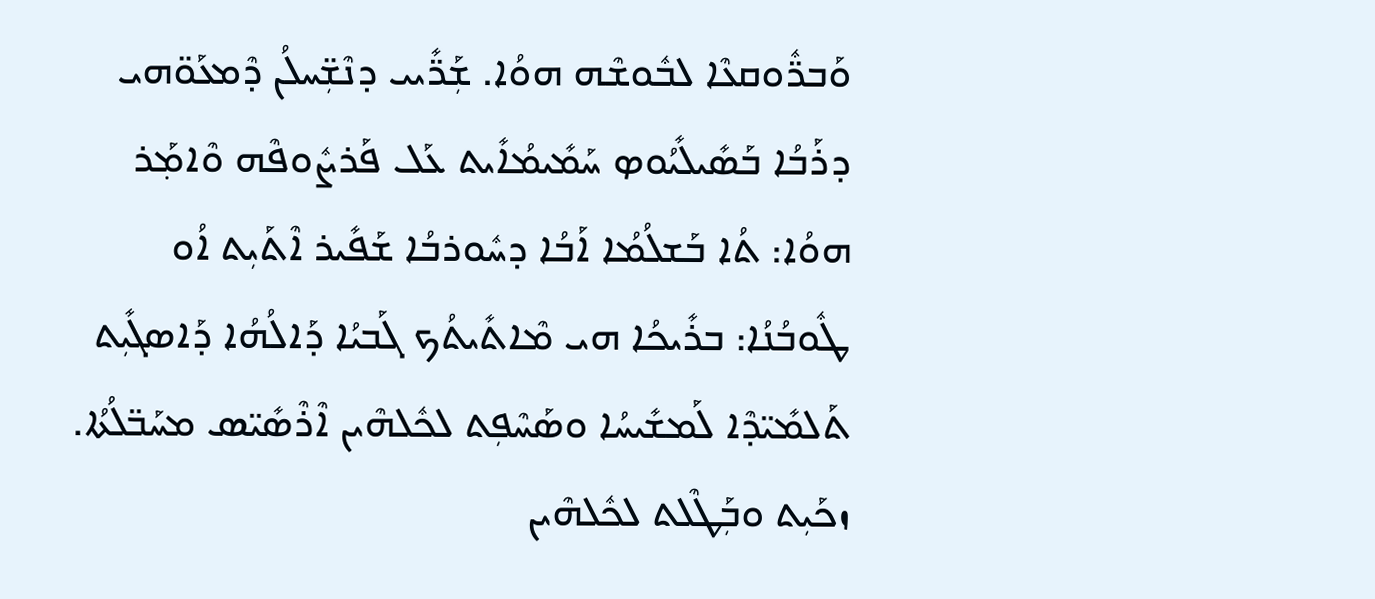ܘܰܒܪ̈ܽܘܩܥܶܐ ܠܒܽܘܫܶܗ ܗܘܳܐ. ܫܼܰܪ̈ܺܝܝ ܕܢܶܫܼ̈ܚܠܳܢ ܕܶܡܥܰܘ̈ܗܝ ܕܪܰܒܳܐ ܒܰܣܺܝܠܺܝܳܘܤ ܚܰܡܺܝܡܳܐܺܝܬ ܥܰܠ ܦܰܪܨܽܘܦܶܗ ܘܶܐܡ݂ܰܪ ܗܘܳܐ: ܬܳܐ ܒܰܫܠܳܡܳܐ ܐܰܒܳܐ ܕܚܽܘܪܒܳܐ ܫܰܦܺܝܪ ܐܶܬܰܝܼܬ ܐܳܘ ܛܽܘܒܳܢܳܐ: ܒܪܺܝܟܳܐ ܗܝ ܡܶܐܬܺܝܬܳܟ ܓܰܒܝܳܐ ܕܰܐܠܳܗܳܐ ܕܰܐܣܓܺܝܼܬ ܬܰܠܡܺܝ̈ܕܶܐ ܠܰܡܫܺܝܚܳܐ ܘܣܰܚܶܦܼܬ ܠܟܽܠܗܶܝܢ ܐܶܪܶܣܺܝ̈ܣ ܡܚܰܒ̈ܠܳܬܳܐ. ܙܟܰܝܼܬ ܘܒܼܰܛܶܠܬ ܠܟܽܠܗܶܝܢ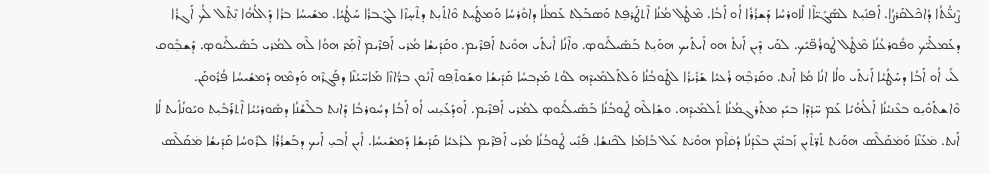ܨܶܢܥ̈ܳܬܳܐ ܕܳܐܟܶܠܩܰܪܨܳܐ. ܐܰܦܢܺܝܼܬ ܠܣܰܓܺܝ̈ܐܶܐ ܠܽܐܘܪܚܳܐ ܕܰܫܪܳܪܳܐ ܐܳܘ ܐܰܒܳܐ. ܡܶܛܽܠ ܡܳܢܳܐ ܐܶܬܛܰܪܦܼܬ ܘܰܣܒܰܠܼܬ ܥܰܡܠܳܐ ܕܐܘܽܪܚܳܐ ܘܰܡܛܰܝܼܬ ܘܶܐܬܰܝܼܬ ܕܬܶܚ̣ܙܶܐ ܠܓܰܒܪܳܐ ܚܰܛܳܝܳܐ. ܡܫܺܝܚܳܐ ܒܪܳܐ ܕܰܐܠܳܗܳܐ ܢܼܶܬܶܠ ܠܳܟ ܐܰܓܪܳܐ ܕܥܰܡܠܰܝ̈ܟ ܘܦܽܘܪܥܳܢܳܐ ܡܶܛܽܠ ܛܽܘܪܳܦ̈ܝܰܟ. ܠܘܰܝ ܕܶܝܢ ܐܰܢܬܽ ܗܘ ܐܺܝܬܰܝܟ ܗܘܰܝܼܬ ܒܰܣܺܝܠܺܝܳܘܤ. ܘܐܶܢܳܐ ܐܺܝܿܬܰܝ ܗܘܺܝܿܬ ܐܰܦܪܶܝܡ. ܘܩܰܕܺܝܫܳܐ ܡܳܪܝ ܐܰܦܪܶܝܡ ܐܶܡܼܰܪ ܗܘܳܐ ܠܶܗ ܠܡܳܪܝ ܒܰܣܺܝܠܺܝܳܘܤ. ܕܰܫܒܼܽܘܩ ܠܺܝ ܐܳܘ ܐܰܒܳܐ ܕܚܰܛܳܝܳܐ ܐܰܝܿܬܰܝ ܘܠܳܐ ܐܢܳܐ ܡܳܐ ܐܰܢܬ. ܘܩܰܪܒܼܶܗ ܪܳܥܝܳܐ ܫܰܪܺܝܪܳܐ ܠܛܽܘܒܳܢܳܐ ܘܰܠܬܰܠܡܺܝܕܶܗ ܠܘܳܬ ܡܰܕܒܚܳܐ ܩܰܕܺܝܫܳܐ ܘܫܰܘܬܶܦ݂ܘ ܐܶܢܽܘܢ ܒܪ̈ܳܐܙܶܐ ܡܰܐܚ̈ܝܳܢܶܐ ܕܦܰܓܪܶܗ ܘܰܕܡܶܗ ܕܰܡܫܺܝܚܳܐ ܦܳܪܽܘܩܰܢ. ܘܶܐܫܬܰܘܺܝܼܘ ܒܥܶܢܝܳܢܳܐ ܐܰܠܳܗܳܝܳܐ ܥܰܡ ܚ̈ܕܳܕܶܐ ܒܝܰܕ ܡܬܰܪܓܡܳܢܳܐ ܬܰܠܡܺܝܕܶܗ. ܘܫܼܰܐܠܶܗ ܛܽܘܒܳܢܳܐ ܒܰܣܺܝܠܺܝܳܘܤ ܠܡܳܪܝ ܐܰܦܪܶܝܡ. ܐܰܘܕܰܥܰܝܼܢܝ ܐܳܘ ܐܰܒܳܐ ܕܚܽܘܪܒܳܐ ܕܰܐܢܬ ܒܠܶܫܳܢܳܐ ܕܣܽܘܪܝܳܝܳܐ ܐܶܬܪܰܒܺܝܼܬ ܘܝܰܘܢܳܐܺܝܬ ܠܳܐ ܐܰܢܬ. ܡܿܥܰܢܶܐ ܘܰܡܿܩܰܠܶܣ ܗܘܰܝܿܬ ܬܰܪ̈ܬܶܝܢ ܙܰܒܢܺܝ̈ܢ ܒܥܶܕܳܢܳܐ ܕܳܩܿܐܶܡ ܗܘܺܝܿܬ ܥܰܠ ܒܺܐܡܰܐ ܠܟܶܢܫܳܐ. ܦܰܢܼܺܝ ܛܽܘܒܳܢܳܐ ܡܳܪܝ ܐܰܦܪܶܝܡ ܠܪܳܥܝܳܐ ܩܰܕܺܝܫܳܐ ܕܰܡܫܺܝܚܳܐ. ܐܺܝܢ ܐܳܒܝܼ ܐܰܝܟ ܕܒܰܫܪܳܪܳܐ ܠܪܽܘܚܳܐ ܩܰܕܺܝܫܳܐ ܡܿܩܰܠܶܣ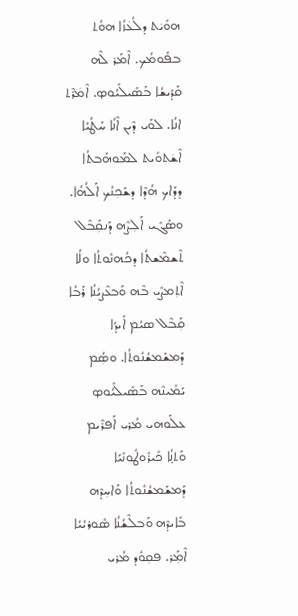ܗܘܺܝܿܬ ܕܠܳܥܿܙܳܐ ܗܘܳܬ ܒܦܽܘܡܳܟ. ܐܶܡ݂ܰܪ ܠܶܗ ܩܰܕܺܝܫܳܐ ܒܰܣܺܝܠܺܝܳܘܤ. ܐܶܡܿܪܶܬ ܐܢܳܐ. ܠܘܰܝ ܕܶܝܢ ܐܶܢܳܐ ܚܰܛܳܝܳܐ ܐܶܫܿܬܘܺܝܬ ܠܡܰܘܗܰܒܬܳܐ ܕܕܰܐܟ ܗܳܕܶܐ ܕܫܰܟܼܢܳܟ ܐܰܠܳܗܳܐ. ܘܣܰܓܺܝ ܐܰܠܼܨܶܗ ܕܰܢܩܼܰܒܶܠ ܬܶܫܡܶܫܬܳܐ ܕܟܳܗܢܽܘܬܳܐ ܘܠܳܐ ܐܶܬܼܡܨܺܝ ܒܶܗ ܘܰܒܥܶܨܝܳܢܳܐ ܪܰܒܳܐ ܩܼܰܒܶܠ ܣܝܳܡ ܐܺܝܕܳܐ ܕܰܡܫܰܡܫܳܢܽܘܬܳܐ. ܘܣܼܳܡ ܝܰܡܺܝܢܶܗ ܒܰܣܺܝܠܺܝܳܘܤ ܥܠܰܘܗܝ ܡܳܪܝ ܐܰܦܪܶܝܡ ܘܰܬܢ̣ܳܐ ܟܺܝܪܽܘܛܽܘܢܺܝܰܐ ܕܰܡܫܰܡܫܳܢܽܘܬܳܐ ܘܰܐܚܼܕܶܗ ܒܺܐܝܕܶܗ ܘܰܒܠܶܫܳܢܳܐ ܣܽܘܪܝܳܝܳܐ ܐܶܡܼܰܪ. ܦܩܼܘܽܕ ܡܳܪܝ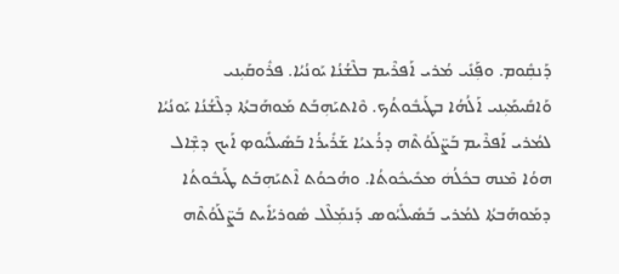ܕܰܢܩܼܽܘܡ. ܘܦܼܰܢܺܝ ܡܳܪܝ ܐܰܦܪܶܝܡ ܒܠܶܫܳܢܳܐ ܝܰܘܢܳܝܳܐ. ܦܪܽܘܩܰܝܼܢܝ ܘܰܐܩܺܝܡܰܝܼܢܝ ܐܰܠܳܗܳܐ ܒܛܰܝܒܽܘܬܳܟ. ܘܶܐܬܝܰܗܼܒܰܬ ܡܰܘܗܰܒܬܳܐ ܕܠܶܫܳܢܳܐ ܝܰܘܢܳܝܳܐ ܠܡܳܪܝ ܐܰܦܪܶܝܡ ܒܰܨ̈ܠܰܘܳܬܶܗ ܕܪܳܥܝܳܐ ܫܰܪܺܝܪܳܐ ܒܰܣܺܝܠܺܝܳܘܤ ܐܰܝܟ ܕܫܼܶܐܠ ܗܘܳܐ ܡܶܢܗ ܒܟܽܠܳܗܿ ܡܟܺܝܟܽܘܬܳܐ. ܘܗܳܟܘܳܬ ܐܶܬܝܰܗܼܒܰܬ ܛܰܝܒܽܘܬܳܐ ܕܡܰܘܗܰܒܬܳܐ ܠܡܳܪܝ ܒܰܣܺܝܠܺܝܳܘܣ ܕܰܢܡܼܰܠܶܠ ܣܽܘܪܝܳܐܺܝܬ ܒܰܨ̈ܠܰܘܳܬܶܗ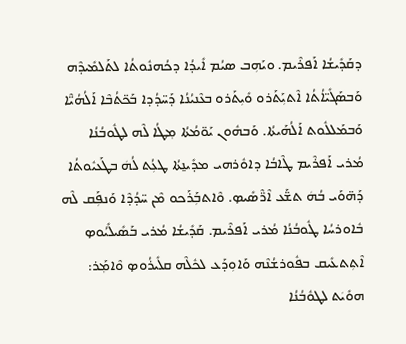ܕܩܰܕܺܝܫܳܐ ܐܰܦܪܶܝܡ. ܘܝܰܗܼܒ ܣܝܳܡ ܐܺܝܕܳܐ ܕܟܳܗܢܽܘܬܳܐ ܠܬܰܠܡܺܝܕܶܗ ܘܰܒܣܰܓܺܝ̈ܐܳܬܳܐ ܐܶܬܝܼܰܬܰܪܘ ܘܺܝܼܬܰܪܘ ܒܥܶܢܝܳܢܳܐ ܕܰܚ̈ܕܳܕܐ ܒܰܟ̈ܬܳܒܶܐ ܐܰܠܳܗܳܝ̈ܶܐ ܘܰܒܡܰܠܠܽܘܬ ܐܰܠܳܗܰܝܬܳܐ. ܘܰܒܗܽܘܢ ܝܰܘ̈ܡܳܬܳܐ ܡ݂ܛܳܐ ܠܶܗ ܠܛܽܘܒܳܢܳܐ ܡܳܪܝ ܐܰܦܪܶܝܡ ܛܶܐܒܳܐ ܕܐܘܽܪܗܝ ܡܕܺܝܢ̱ܬܳܐ ܛܥܼܳܬ ܠܳܗܿ ܒܛܰܥܝܽܘܬܳܐ ܕܰܗ̈ܘܰܝ ܒܳܗܿ ܬܫ̈ܰܥ ܐܶܪ̈ܶܣܺܝܤ. ܘܶܐܬܒܼܰܪܰܟܘ ܡܶܢ ܚ̈ܕܳܕܶܐ ܘܰܢܦܼܰܩ ܠܶܗ ܒܽܐܘܪܚܳܐ ܛܽܘܒܳܢܳܐ ܡܳܪܝ ܐܰܦܪܶܝܡ. ܩܰܕܺܝܫܳܐ ܡܳܪܝ ܒܰܣܺܝܠܺܝܳܘܤ ܐܶܬܼܬܥܺܝܩ ܒܦܽܘܪܫܳܢܶܗ ܘܰܐܘܼܕܰܥ ܠܟܽܠܶܗ ܩܠܺܝܪܳܘܤ ܘܶܐܡ݂ܰܪ: ܗܘܺܝܿܬ ܠܛܘܽܒܳܢܳܐ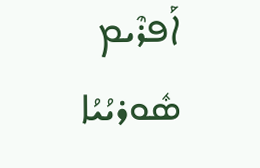ܐܰܦܪܶܝܡ ܣܽܘܪܝܳܝܳܐ